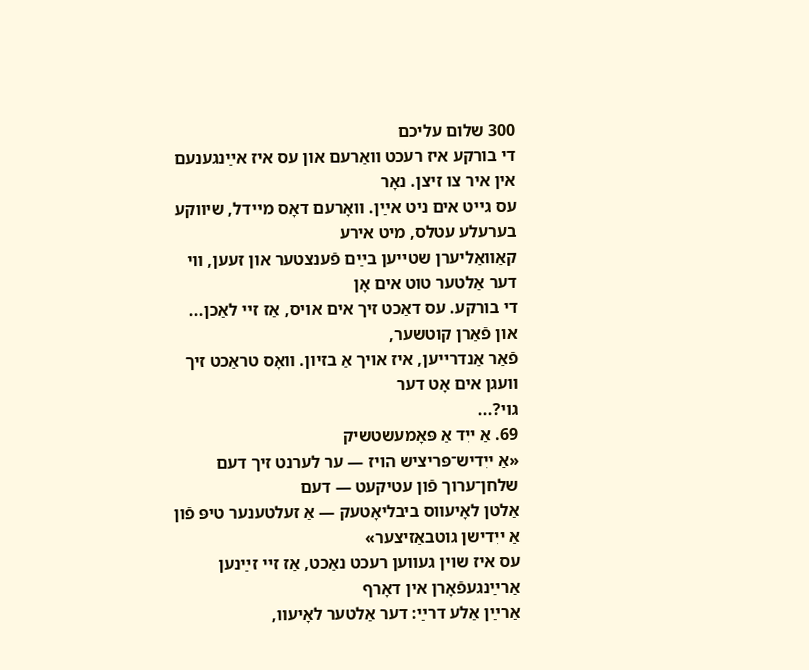300 שלום עליכם
די בורקע איז רעכט װאַרעם און עס איז אײַנגענעם אין איר צו זיצן. נאָר
עס גײט אים ניט אײַן. װאָרעם דאָס מײדל, שיװקע בערעלע עטלס, מיט אירע
קאַװאַליערן שטײען בײַם פֿענצטער און זעען, װי דער אַלטער טוט אים אָן
די בורקע. עס דאַכט זיך אים אױס, אַז זײ לאַכן... און פֿאַרן קוטשער,
פֿאַר אַנדרײען, איז אױך אַ בזיון. װאָס טראַכט זיך װעגן אים אָט דער
גױ?...
69. אַ ייִד אַ פּאָמעשטשיק
«אַ ייִדיש־פּריציש הױז ― ער לערנט זיך דעם שלחן־ערוך פֿון עטיקעט ― דעם
אַלטן לאָיעװס ביבליאָטעק ― אַ זעלטענער טיפּ פֿון אַ ייִדישן גוטבאַזיצער»
עס איז שױן געװען רעכט נאַכט, אַז זײ זײַנען אַרײַנגעפֿאָרן אין דאָרף
אַרײַן אַלע דרײַ: דער אַלטער לאָיעװ,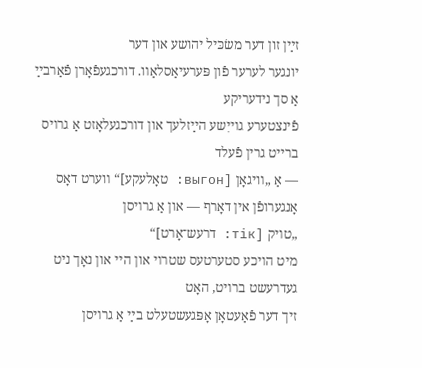זײַן זון דער משׂכּיל יהושע און דער
יונגער לערער פֿון פּערעיאַסלאַװ. דורכגעפֿאָרן פֿאַרבײַ אַ סך נידעריקע
פֿינצטערע גױיִשע הײַזלעך און דורכגעלאָזט אַ גרױס ברײט גרין פֿעלד
― אַ „װיגאָן [выгон: טאָלעקע]“ װערט דאָס אָנגערופֿן אין דאָרף ― און אַ גרױסן
„טױק [тік: דרעש־אָרט]“
מיט הױכע סטערטעס שטרױ און הײ און נאָך ניט געדרעשט ברױט, האָט
זיך דער פֿאַעטאָן אָפּגעשטעלט בײַ אַ גרױסן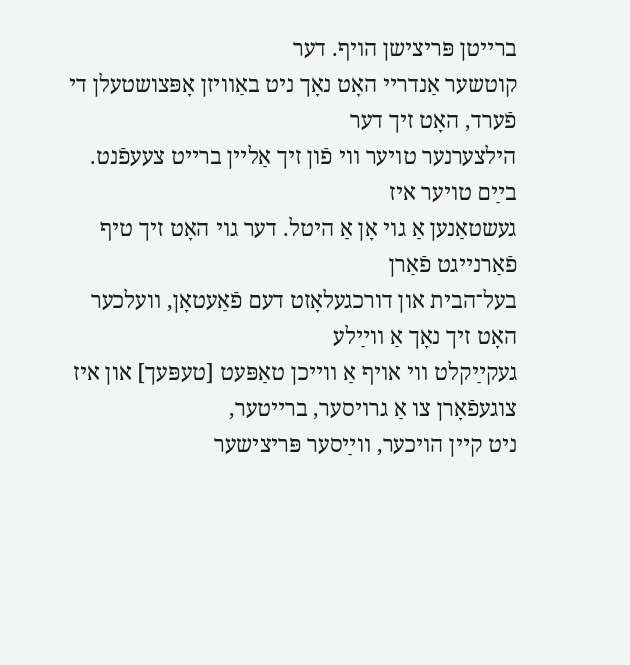ברײטן פּריצישן הױף. דער
קוטשער אַנדרײ האָט נאָך ניט באַװיזן אָפּצושטעלן די פֿערד, האָט זיך דער
הילצערנער טױער װי פֿון זיך אַלײן ברײט צעעפֿנט. בײַם טױער איז
געשטאַנען אַ גױ אָן אַ היטל. דער גױ האָט זיך טיף פֿאַרנײגט פֿאַרן
בעל־הבית און דורכגעלאָזט דעם פֿאַעטאָן, װעלכער האָט זיך נאָך אַ װײַלע
געקײַקלט װי אױף אַ װײכן טאַפּעט [טעפּעך] און איז צוגעפֿאָרן צו אַ גרױסער, ברײטער,
ניט קײן הױכער, װײַסער פּריצישער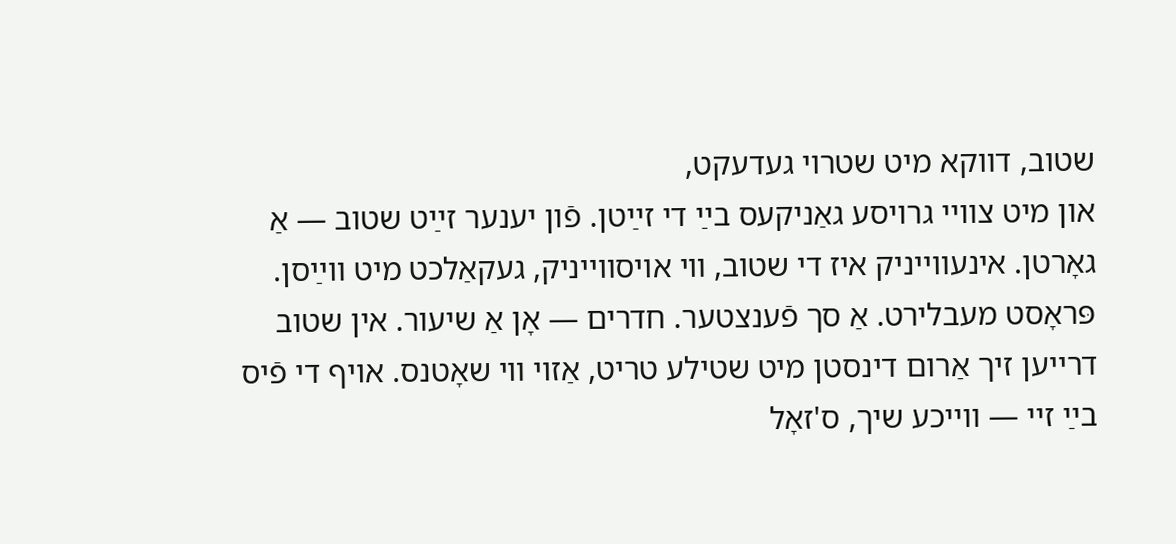שטוב, דװקא מיט שטרױ געדעקט,
און מיט צװײ גרױסע גאַניקעס בײַ די זײַטן. פֿון יענער זײַט שטוב ― אַ
גאָרטן. אינעװײניק איז די שטוב, װי אױסװײניק, געקאַלכט מיט װײַסן.
פּראָסט מעבלירט. אַ סך פֿענצטער. חדרים ― אָן אַ שיעור. אין שטוב
דרײען זיך אַרום דינסטן מיט שטילע טריט, אַזױ װי שאָטנס. אױף די פֿיס
בײַ זײ ― װײכע שיך, ס'זאָל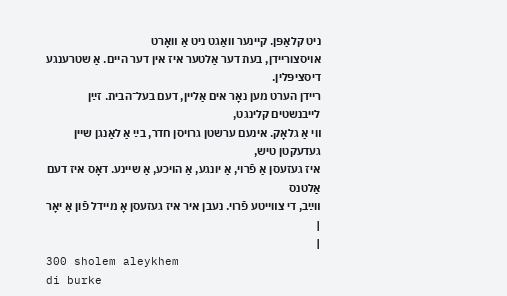ניט קלאַפּן. קײנער װאַגט ניט אַ װאָרט
אױסצורײדן, בעת דער אַלטער איז אין דער הײם. אַ שטרענגע דיסציפּלין.
רײדן הערט מען נאָר אים אַלײן, דעם בעל־הבית. זײַן לײבנשטים קלינגט,
װי אַ גלאָק. אינעם ערשטן גרױסן חדר, בײַ אַ לאַנגן שײן געדעקטן טיש,
איז געזעסן אַ פֿרױ, אַ יונגע, אַ הױכע, אַ שײנע. דאָס איז דעם אַלטנס
װײַב, די צװײטע פֿרױ. נעבן איר איז געזעסן אָ מײדל פֿון אַ יאָר
|
|
300 sholem aleykhem
di burke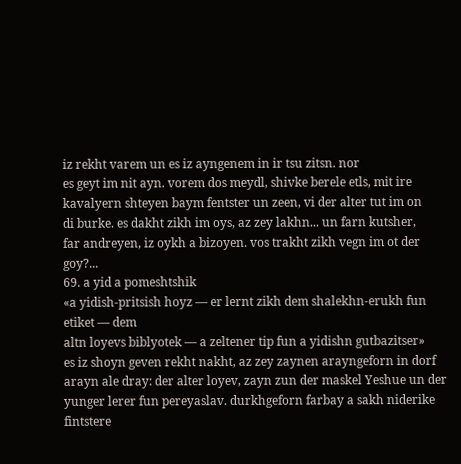iz rekht varem un es iz ayngenem in ir tsu zitsn. nor
es geyt im nit ayn. vorem dos meydl, shivke berele etls, mit ire
kavalyern shteyen baym fentster un zeen, vi der alter tut im on
di burke. es dakht zikh im oys, az zey lakhn... un farn kutsher,
far andreyen, iz oykh a bizoyen. vos trakht zikh vegn im ot der
goy?...
69. a yid a pomeshtshik
«a yidish-pritsish hoyz ― er lernt zikh dem shalekhn-erukh fun etiket ― dem
altn loyevs biblyotek ― a zeltener tip fun a yidishn gutbazitser»
es iz shoyn geven rekht nakht, az zey zaynen arayngeforn in dorf
arayn ale dray: der alter loyev, zayn zun der maskel Yeshue un der
yunger lerer fun pereyaslav. durkhgeforn farbay a sakh niderike
fintstere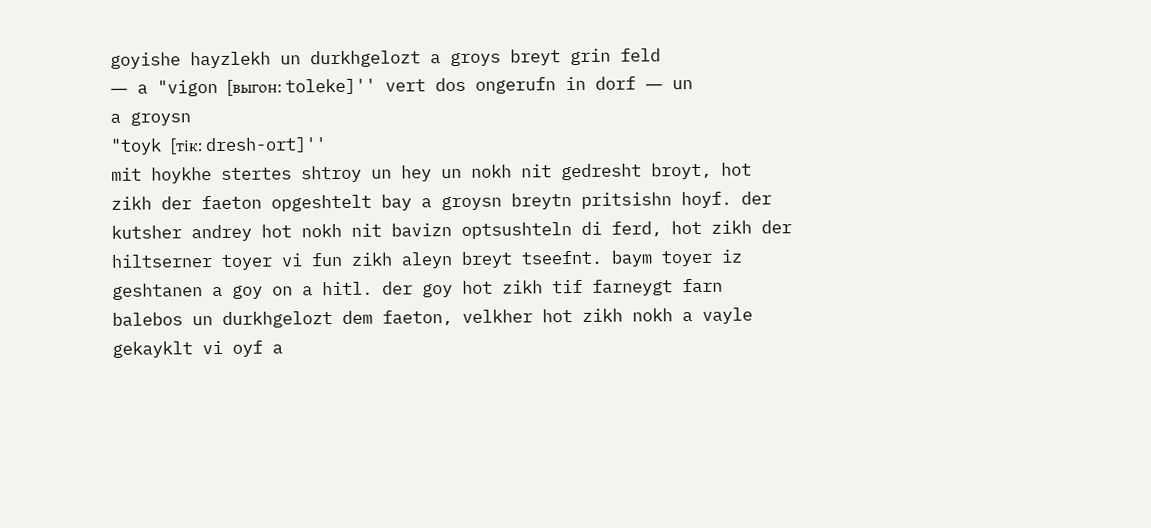goyishe hayzlekh un durkhgelozt a groys breyt grin feld
― a "vigon [выгон: toleke]'' vert dos ongerufn in dorf ― un
a groysn
"toyk [тік: dresh-ort]''
mit hoykhe stertes shtroy un hey un nokh nit gedresht broyt, hot
zikh der faeton opgeshtelt bay a groysn breytn pritsishn hoyf. der
kutsher andrey hot nokh nit bavizn optsushteln di ferd, hot zikh der
hiltserner toyer vi fun zikh aleyn breyt tseefnt. baym toyer iz
geshtanen a goy on a hitl. der goy hot zikh tif farneygt farn
balebos un durkhgelozt dem faeton, velkher hot zikh nokh a vayle
gekayklt vi oyf a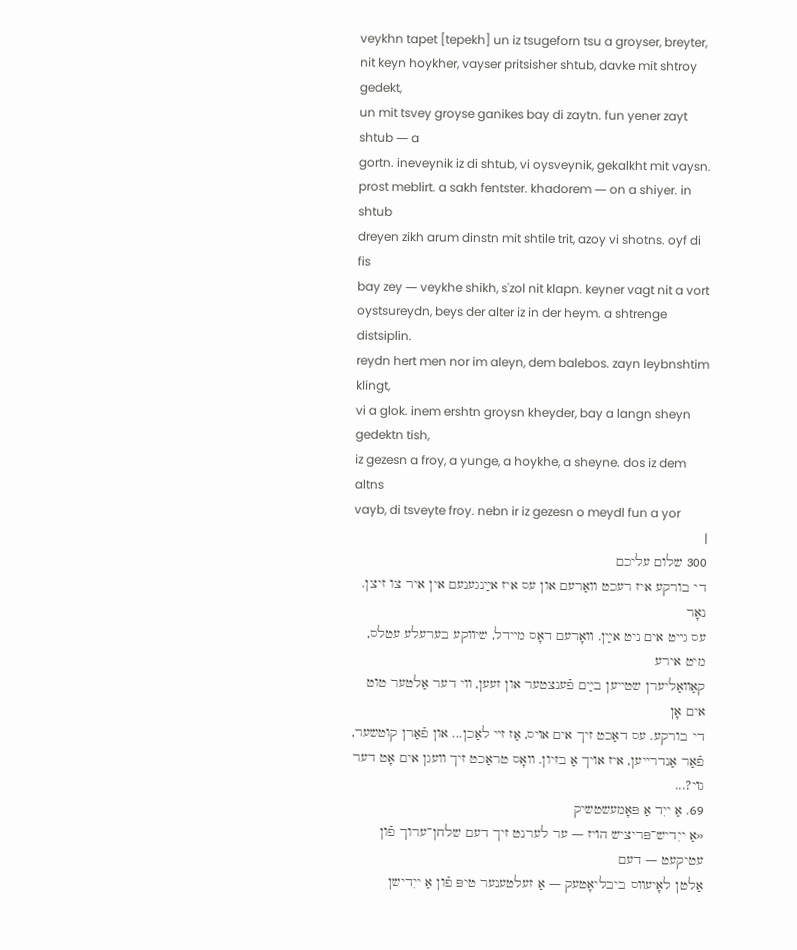veykhn tapet [tepekh] un iz tsugeforn tsu a groyser, breyter,
nit keyn hoykher, vayser pritsisher shtub, davke mit shtroy gedekt,
un mit tsvey groyse ganikes bay di zaytn. fun yener zayt shtub ― a
gortn. ineveynik iz di shtub, vi oysveynik, gekalkht mit vaysn.
prost meblirt. a sakh fentster. khadorem ― on a shiyer. in shtub
dreyen zikh arum dinstn mit shtile trit, azoy vi shotns. oyf di fis
bay zey ― veykhe shikh, s'zol nit klapn. keyner vagt nit a vort
oystsureydn, beys der alter iz in der heym. a shtrenge distsiplin.
reydn hert men nor im aleyn, dem balebos. zayn leybnshtim klingt,
vi a glok. inem ershtn groysn kheyder, bay a langn sheyn gedektn tish,
iz gezesn a froy, a yunge, a hoykhe, a sheyne. dos iz dem altns
vayb, di tsveyte froy. nebn ir iz gezesn o meydl fun a yor
|
300 שלום עליכם
די בורקע איז רעכט װאַרעם און עס איז אײַנגענעם אין איר צו זיצן. נאָר
עס גײט אים ניט אײַן. װאָרעם דאָס מײדל, שיװקע בערעלע עטלס, מיט אירע
קאַװאַליערן שטײען בײַם פֿענצטער און זעען, װי דער אַלטער טוט אים אָן
די בורקע. עס דאַכט זיך אים אױס, אַז זײ לאַכן... און פֿאַרן קוטשער,
פֿאַר אַנדרײען, איז אױך אַ בזיון. װאָס טראַכט זיך װעגן אים אָט דער
גױ?...
69. אַ ייִד אַ פּאָמעשטשיק
«אַ ייִדיש־פּריציש הױז ― ער לערנט זיך דעם שלחן־ערוך פֿון עטיקעט ― דעם
אַלטן לאָיעװס ביבליאָטעק ― אַ זעלטענער טיפּ פֿון אַ ייִדישן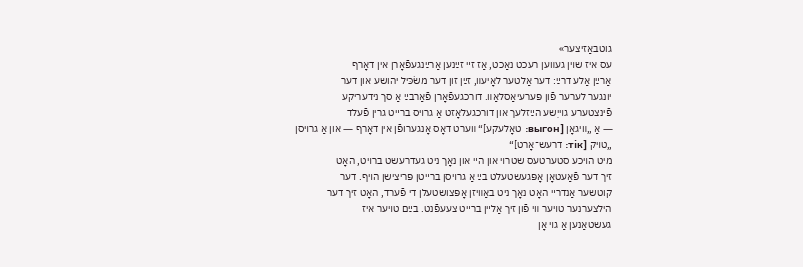גוטבאַזיצער»
עס איז שױן געװען רעכט נאַכט, אַז זײ זײַנען אַרײַנגעפֿאָרן אין דאָרף
אַרײַן אַלע דרײַ: דער אַלטער לאָיעװ, זײַן זון דער משׂכּיל יהושע און דער
יונגער לערער פֿון פּערעיאַסלאַװ. דורכגעפֿאָרן פֿאַרבײַ אַ סך נידעריקע
פֿינצטערע גױיִשע הײַזלעך און דורכגעלאָזט אַ גרױס ברײט גרין פֿעלד
― אַ „װיגאָן [выгон: טאָלעקע]“ װערט דאָס אָנגערופֿן אין דאָרף ― און אַ גרױסן
„טױק [тік: דרעש־אָרט]“
מיט הױכע סטערטעס שטרױ און הײ און נאָך ניט געדרעשט ברױט, האָט
זיך דער פֿאַעטאָן אָפּגעשטעלט בײַ אַ גרױסן ברײטן פּריצישן הױף. דער
קוטשער אַנדרײ האָט נאָך ניט באַװיזן אָפּצושטעלן די פֿערד, האָט זיך דער
הילצערנער טױער װי פֿון זיך אַלײן ברײט צעעפֿנט. בײַם טױער איז
געשטאַנען אַ גױ אָן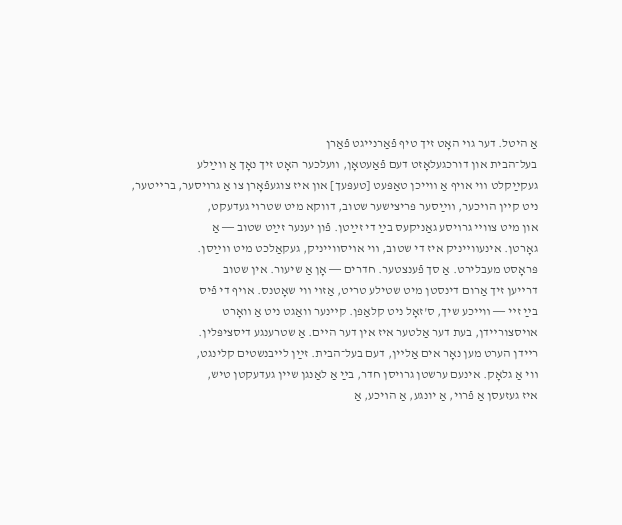אַ היטל. דער גױ האָט זיך טיף פֿאַרנײגט פֿאַרן
בעל־הבית און דורכגעלאָזט דעם פֿאַעטאָן, װעלכער האָט זיך נאָך אַ װײַלע
געקײַקלט װי אױף אַ װײכן טאַפּעט [טעפּעך] און איז צוגעפֿאָרן צו אַ גרױסער, ברײטער,
ניט קײן הױכער, װײַסער פּריצישער שטוב, דװקא מיט שטרױ געדעקט,
און מיט צװײ גרױסע גאַניקעס בײַ די זײַטן. פֿון יענער זײַט שטוב ― אַ
גאָרטן. אינעװײניק איז די שטוב, װי אױסװײניק, געקאַלכט מיט װײַסן.
פּראָסט מעבלירט. אַ סך פֿענצטער. חדרים ― אָן אַ שיעור. אין שטוב
דרײען זיך אַרום דינסטן מיט שטילע טריט, אַזױ װי שאָטנס. אױף די פֿיס
בײַ זײ ― װײכע שיך, ס'זאָל ניט קלאַפּן. קײנער װאַגט ניט אַ װאָרט
אױסצורײדן, בעת דער אַלטער איז אין דער הײם. אַ שטרענגע דיסציפּלין.
רײדן הערט מען נאָר אים אַלײן, דעם בעל־הבית. זײַן לײבנשטים קלינגט,
װי אַ גלאָק. אינעם ערשטן גרױסן חדר, בײַ אַ לאַנגן שײן געדעקטן טיש,
איז געזעסן אַ פֿרױ, אַ יונגע, אַ הױכע, אַ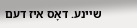שײנע. דאָס איז דעם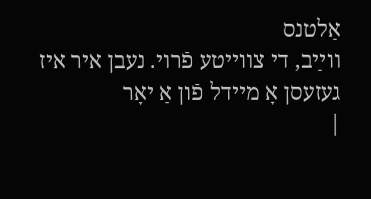אַלטנס
װײַב, די צװײטע פֿרױ. נעבן איר איז געזעסן אָ מײדל פֿון אַ יאָר
|